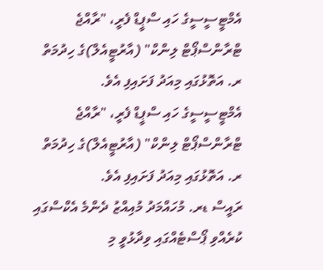އެމްޓީސީސީގެ ހައި ސްޕީޑް ފެރީ، "ރާއްޖެ ޓްރާންސްޕޯޓް ލިންކް" (އާރުޓީއެލް)ގެ ހިދުމަތް ރ. އަތޮޅުގައި މިއަދު ފަށައިފި އެވެ.
އެމްޓީސީސީގެ ހައި ސްޕީޑް ފެރީ، "ރާއްޖެ ޓްރާންސްޕޯޓް ލިންކް" (އާރުޓީއެލް)ގެ ހިދުމަތް ރ. އަތޮޅުގައި މިއަދު ފަށައިފި އެވެ.
ރައީސް ޑރ. މުހައްމަދު މުއިއްޒު ދެންމެ އެކްސްގައި ކުރެއްވި ޕޯސްޓެއްގައި ވިދާޅުވީ މި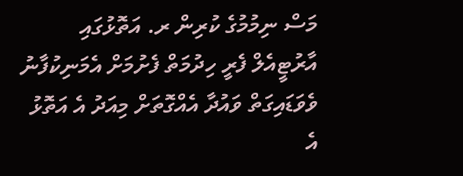މަސް ނިމުމުގެ ކުރިން ރ. އަތޮޅުގައި އާރުޓީއެލް ފެރީ ހިދުމަތް ފެށުމަށް އެމަނިކުފާނު ވެވަޑައިގަތް ވައުދާ އެއްގޮތަށް މިއަދު އެ އަތޮޅު އެ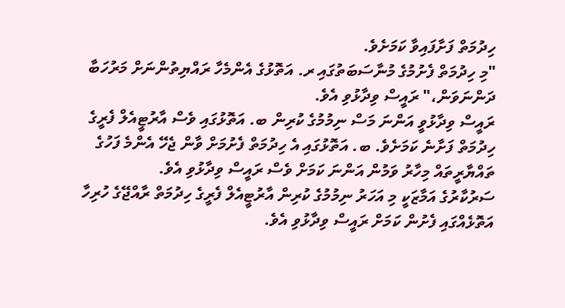ހިދުމަތް ފަށާފައިވާ ކަމަށެވެ.
"މި ހިދުމަތް ފެށުމުގެ މުނާސަބަތުގައި ރ. އަތޮޅުގެ އެންމެހާ ރައްޔިތުންނަށް މަރުހަބާ ދަންނަވަން،" ރައީސް ވިދާޅުވި އެވެ.
ރައީސް ވިދާޅުވީ އަންނަ މަސް ނިމުމުގެ ކުރިން ބ. އަތޮޅުގައި ވެސް އާރުޓީއެލް ފެރީގެ ހިދުމަތް ފަށާނެ ކަމަށެވެ. ބ. އަތޮޅުގައި އެ ހިދުމަތް ފެށުމަށް ވާން ޖެހޭ އެންމެ ފަހުގެ ތައްޔާރީތައް މިހާރު ވަމުން އަންނަ ކަމަށް ވެސް ރައީސް ވިދާޅުވި އެވެ.
ސަރުކާރުގެ އަމާޒަކީ މި އަހަރު ނިމުމުގެ ކުރިން އާރުޓީއެލް ފެރީގެ ހިދުމަތް ރާއްޖޭގެ ހުރިހާ އަތޮޅެއްގައި ފެށުން ކަމަށް ރައީސް ވިދާޅުވި އެވެ.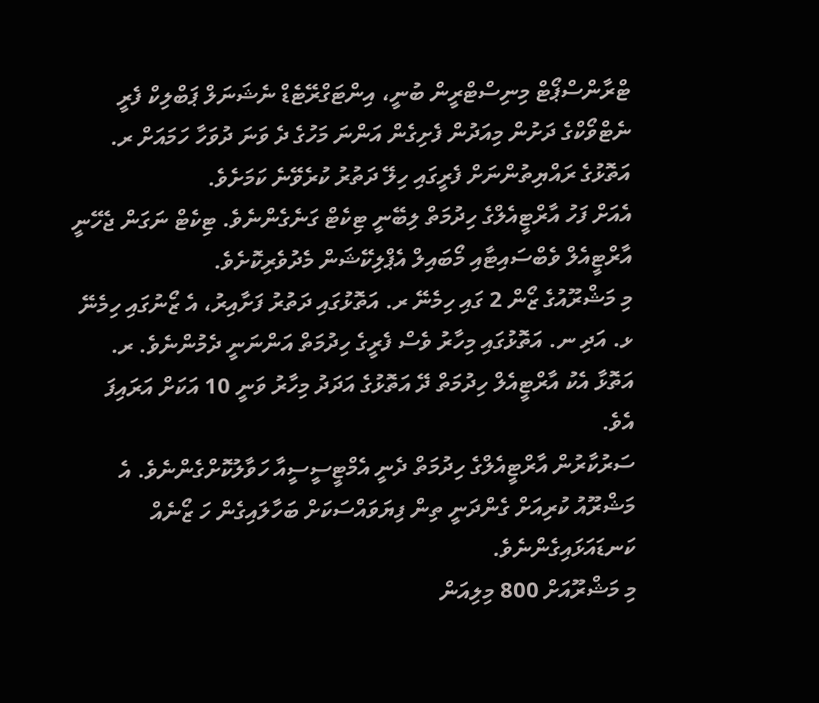ޓްރާންސްޕޯޓް މިނިސްޓްރީން ބުނީ، އިންޓަގްރޭޓެޑް ނެޝަނަލް ޕަބްލިކް ފެރީ ނެޓްވޯކްގެ ދަށުން މިއަދުން ފެށިގެން އަންނަ މަހުގެ ދެ ވަނަ ދުވަހާ ހަމައަށް ރ. އަތޮޅުގެ ރައްޔިތުންނަށް ފެރީގައި ހިލޭ ދަތުރު ކުރެވޭނެ ކަމަށެވެ.
އެއަށް ފަހު އާރްޓީއެލްގެ ހިދުމަތް ލިބޭނީ ޓިކެޓް ގަނެގެންނެވެ. ޓިކެޓް ނަގަން ޖެހޭނީ އާރްޓީއެލް ވެބްސައިޓާއި މޯބައިލް އެޕްލިކޭޝަން މެދުވެރިކޮށެވެ.
މި މަޝްރޫއުގެ ޒޯން 2 ގައި ހިމެނޭ ރ. އަތޮޅުގައި ދަތުރު ފަށާއިރު، އެ ޒޯނުގައި ހިމެނޭ ޅ. އަދި ނ. އަތޮޅުގައި މިހާރު ވެސް ފެރީގެ ހިދުމަތް އަންނަނީ ދެމުންނެވެ. ރ. އަތޮޅާ އެކު އާރްޓީއެލް ހިދުމަތް ދޭ އަތޮޅުގެ އަދަދު މިހާރު ވަނީ 10 އަކަށް އަރައިފަ އެވެ.
ސަރުކާރުން އާރްޓީއެލްގެ ހިދުމަތް ދެނީ އެމްޓީސީސީއާ ހަވާލުކޮށްގެންނެވެ. އެ މަޝްރޫއު ކުރިއަށް ގެންދަނީ ތިން ފިޔަވައްސަކަށް ބަހާލައިގެން ހަ ޒޯނެއް ކަނޑައަޅައިގެންނެވެ.
މި މަޝްރޫއަށް 800 މިލިއަން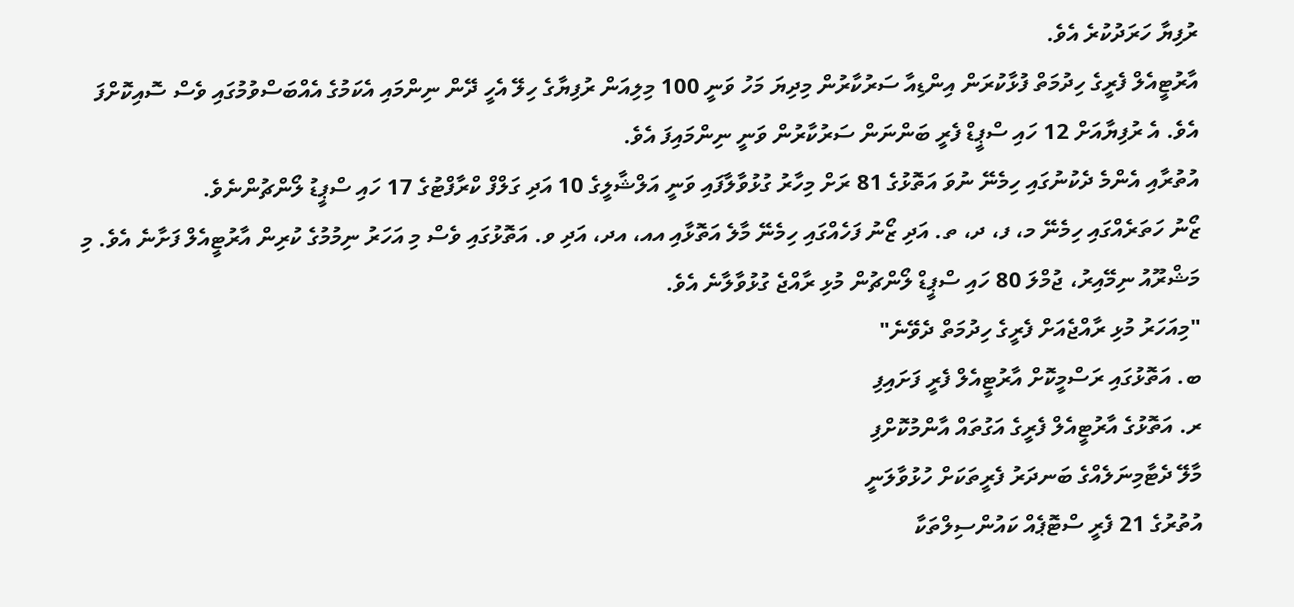ރުފިޔާ ހަރަދުކުރެ އެވެ.
އާރުޓީއެލް ފެރީގެ ހިދުމަތް ފުޅާކުރަން އިންޑިއާ ސަރުކާރުން މިދިޔަ މަހު ވަނީ 100 މިލިއަން ރުފިޔާގެ ހިލޭ އެހީ ދޭން ނިންމައި އެކަމުގެ އެއްބަސްވުމުގައި ވެސް ސޮއިކޮށްފަ އެވެ. އެ ރުފިޔާއަށް 12 ހައި ސްޕީޑް ފެރީ ބަންނަން ސަރުކާރުން ވަނީ ނިންމައިފަ އެވެ.
އުތުރާއި އެންމެ ދެކުނުގައި ހިމެނޭ ނުވަ އަތޮޅުގެ 81 ރަށް މިހާރު ގުޅުވާލާފައި ވަނީ އަލްޝާލީގެ 10 އަދި ގަލްފް ކްރާފްޓުގެ 17 ހައި ސްޕީޑު ލޯންޗުންނެވެ.
ޒޯނު ހަތަރެއްގައި ހިމެނޭ މ، ފ، ދ، ތ. އަދި ޒޯނު ފަހެއްގައި ހިމެނޭ މާލެ އަތޮޅާއި އއ، އދ، އަދި ވ. އަތޮޅުގައި ވެސް މި އަހަރު ނިމުމުގެ ކުރިން އާރުޓީއެލް ފަށާނެ އެވެ. މި މަޝްރޫއު ނިމޭއިރު، ޖުމްލަ 80 ހައި ސްޕީޑް ލޯންޗުން މުޅި ރާއްޖެ ގުޅުވާލާނެ އެވެ.
"މިއަހަރު މުޅި ރާއްޖެއަށް ފެރީގެ ހިދުމަތް ދެވޭނެ"
ބ. އަތޮޅުގައި ރަސްމީކޮށް އާރުޓީއެލް ފެރީ ފަށައިފި
ރ. އަތޮޅުގެ އާރުޓީއެލް ފެރީގެ އަގުތައް އާންމުކޮށްފި
މާލޭ ދެޓާމިނަލެއްގެ ބަނދަރު ފެރީތަކަށް ހުޅުވާލަނީ
އުތުރުގެ 21 ފެރީ ސްޓޮޕެއް ކައުންސިލްތަކާ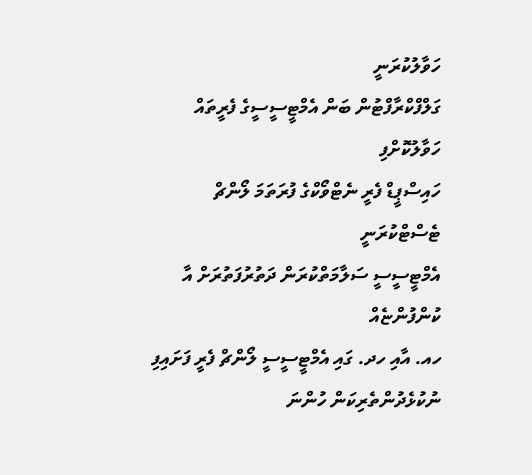ހަވާލުކުރަނީ
ގަލްފްކްރާފްޓުން ބަން އެމްޓީސީސީގެ ފެރީތައް ހަވާލުކޮށްފި
ހައިސްޕީޑް ފެރީ ނެޓްވޯކްގެ ފުރަތަމަ ލޯންޗް ޓެސްޓްކުރަނީ
އެމްޓީސީސީ ސަލާމަތްކުރަން ދަތުރުފަތުރަށް އާ ކުންފުންޏެއް
ހއ. އާއި ހދ. ގައި އެމްޓީސީސީ ލޯންޗް ފެރީ ފަށައިފި
ނުކުޅެދުންތެރިކަން ހުންނަ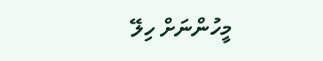މީހުންނަށް ހިލޭ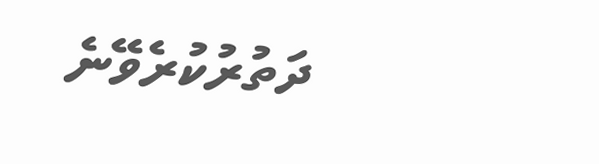ދަތުރުކުރެވޭނެ